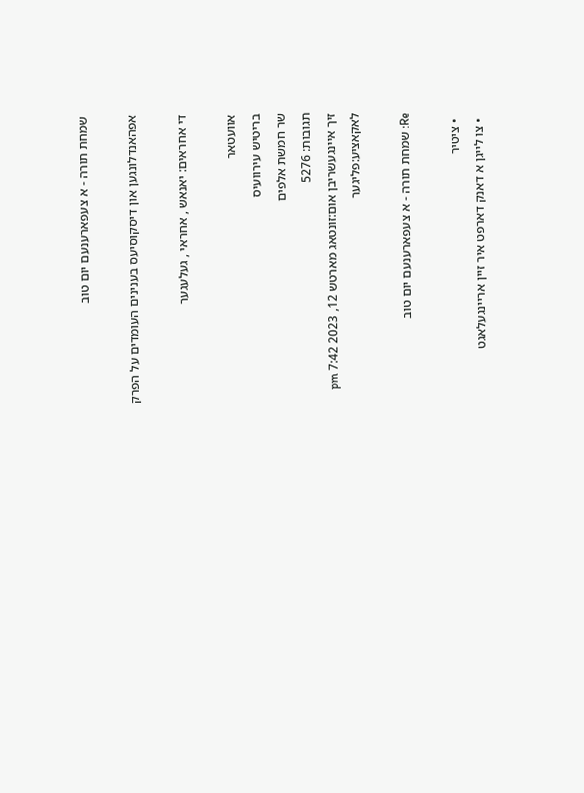שמחת תורה - א צעפארענעם יום טוב

אפהאנדלונגען און דיסקוסיעס בענינים העומדים על הפרק

די אחראים: יאנאש , אחראי , געלעגער

אוועטאר
בריטיש עירוועיס
שר חמשת אלפים
תגובות: 5276
זיך איינגעשריבן אום:זונטאג מארטש 12, 2023 7:42 pm
לאקאציע:פליגער

Re: שמחת תורה - א צעפארענעם יום טוב

  • ציטיר
  • צו לייגן א דאנק דארפט איר זיין אריינגעלאגט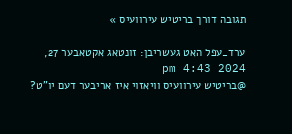תגובה דורך בריטיש עירוועיס »

ערד_עפל האט געשריבן: זונטאג אקטאבער 27, 2024 4:43 pm
@בריטיש עירוועיס וויאזוי איז אריבער דעם יו"ט?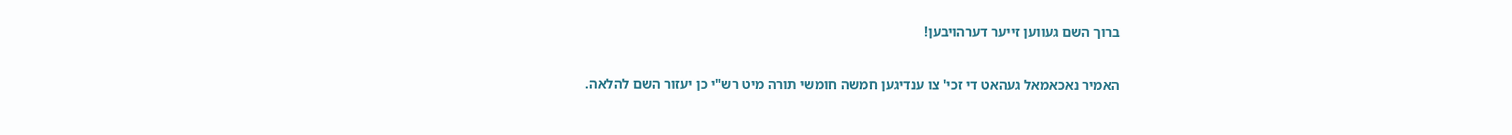ברוך השם געווען זייער דערהויבען!

האמיר נאכאמאל געהאט די זכי' צו ענדיגען חמשה חומשי תורה מיט רש"י כן יעזור השם להלאה.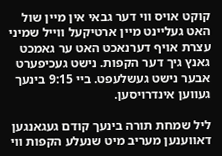קוקט אויס ווי דער גבאי אין מיין שול האט געליינט מיין ארטיקעל ווייל שמיני עצרת אויף דערנאכט האט ער גאמכט גאנץ גיך דער הקפות. נישט געכיפערט אבער נישט געשלעפט. ביי 9:15 בינעך געווען אינדרויסען.

ליל שמחת תורה בינעך קודם געגאנגען דאווענען מעריב מיט שנעלע הקפות ווי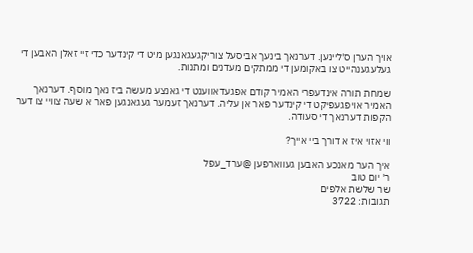אויך הערן ס'ליינען. דערנאך בינעך אביסעל צוריקגעגאנגען מיט די קינדער כדי זיי זאלן האבען די געלעגענהייט צו באקומען די ממתקים מעדנים ומתנות.

שמחת תורה אינדעפרי האמיר קודם אפגעדאווענט די גאנצע מעשה ביז נאך מוסף. דערנאך האמיר אויפגעפיקט די קינדער פאר אן עליה. דערנאך זעמער געגאנגען פאר א שעה צוויי צו דער הקפות דערנאך די סעודה.

ווי אזוי איז א דורך ביי אייך?

איך הער מאנכע האבען געווארפען @ערד_עפל
ר' יום טוב
שר שלשת אלפים
תגובות: 3722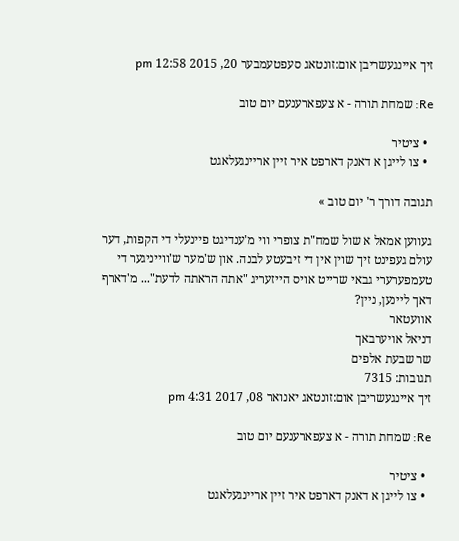זיך איינגעשריבן אום:זונטאג סעפטעמבער 20, 2015 12:58 pm

Re: שמחת תורה - א צעפארענעם יום טוב

  • ציטיר
  • צו לייגן א דאנק דארפט איר זיין אריינגעלאגט

תגובה דורך ר' יום טוב »

געווען אמאל א שול שמח"ת צופרי ווי מ'ענדיגט פיינעלי די הקפות, דער עולם געפינט זיך שוין אין די זיבעטע לבנה. און ש'מער ש'ווייניגער די טעמפערערי גבאי שרייט אויס הייזעריג "אתה הראתה לדעת"... מ'דארף דאך ליינען, ניין?
אוועטאר
דניאל אויערבאך
שר שבעת אלפים
תגובות: 7315
זיך איינגעשריבן אום:זונטאג יאנואר 08, 2017 4:31 pm

Re: שמחת תורה - א צעפארענעם יום טוב

  • ציטיר
  • צו לייגן א דאנק דארפט איר זיין אריינגעלאגט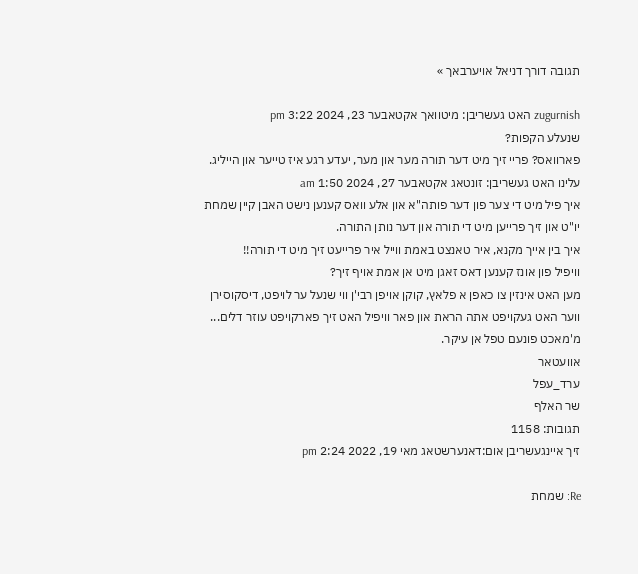תגובה דורך דניאל אויערבאך »

zugurnish האט געשריבן: מיטוואך אקטאבער 23, 2024 3:22 pm
שנעלע הקפות?
פארוואס? פריי זיך מיט דער תורה מער און מער, יעדע רגע איז טייער און הייליג.
עלינו האט געשריבן: זונטאג אקטאבער 27, 2024 1:50 am
איך פיל מיט די צער פון דער פותה"א און אלע וואס קענען נישט האבן קיין שמחת יו"ט און זיך פרייען מיט די תורה און דער נותן התורה.
איך בין אייך מקנא, איר טאנצט באמת ווייל איר פרייעט זיך מיט די תורה!!
וויפיל פון אונז קענען דאס זאגן מיט אן אמת אויף זיך?
מען האט אינזין צו כאפן א פלאץ, קוקן אויפן רבי'ן ווי שנעל ער לויפט, דיסקוסירן ווער האט געקויפט אתה הראת און פאר וויפיל האט זיך פארקויפט עוזר דלים... מ'מאכט פונעם טפל אן עיקר.
אוועטאר
ערד_עפל
שר האלף
תגובות: 1158
זיך איינגעשריבן אום:דאנערשטאג מאי 19, 2022 2:24 pm

Re: שמחת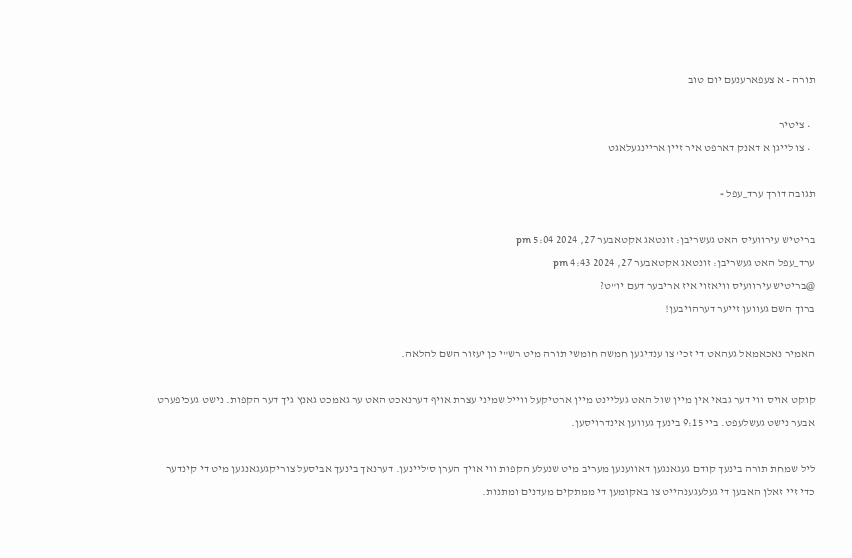תורה - א צעפארענעם יום טוב

  • ציטיר
  • צו לייגן א דאנק דארפט איר זיין אריינגעלאגט

תגובה דורך ערד_עפל »

בריטיש עירוועיס האט געשריבן: זונטאג אקטאבער 27, 2024 5:04 pm
ערד_עפל האט געשריבן: זונטאג אקטאבער 27, 2024 4:43 pm
@בריטיש עירוועיס וויאזוי איז אריבער דעם יו"ט?
ברוך השם געווען זייער דערהויבען!

האמיר נאכאמאל געהאט די זכי' צו ענדיגען חמשה חומשי תורה מיט רש"י כן יעזור השם להלאה.

קוקט אויס ווי דער גבאי אין מיין שול האט געליינט מיין ארטיקעל ווייל שמיני עצרת אויף דערנאכט האט ער גאמכט גאנץ גיך דער הקפות. נישט געכיפערט אבער נישט געשלעפט. ביי 9:15 בינעך געווען אינדרויסען.

ליל שמחת תורה בינעך קודם געגאנגען דאווענען מעריב מיט שנעלע הקפות ווי אויך הערן ס'ליינען. דערנאך בינעך אביסעל צוריקגעגאנגען מיט די קינדער כדי זיי זאלן האבען די געלעגענהייט צו באקומען די ממתקים מעדנים ומתנות.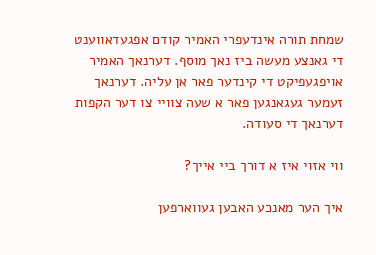שמחת תורה אינדעפרי האמיר קודם אפגעדאווענט די גאנצע מעשה ביז נאך מוסף. דערנאך האמיר אויפגעפיקט די קינדער פאר אן עליה. דערנאך זעמער געגאנגען פאר א שעה צוויי צו דער הקפות דערנאך די סעודה.

ווי אזוי איז א דורך ביי אייך?

איך הער מאנכע האבען געווארפען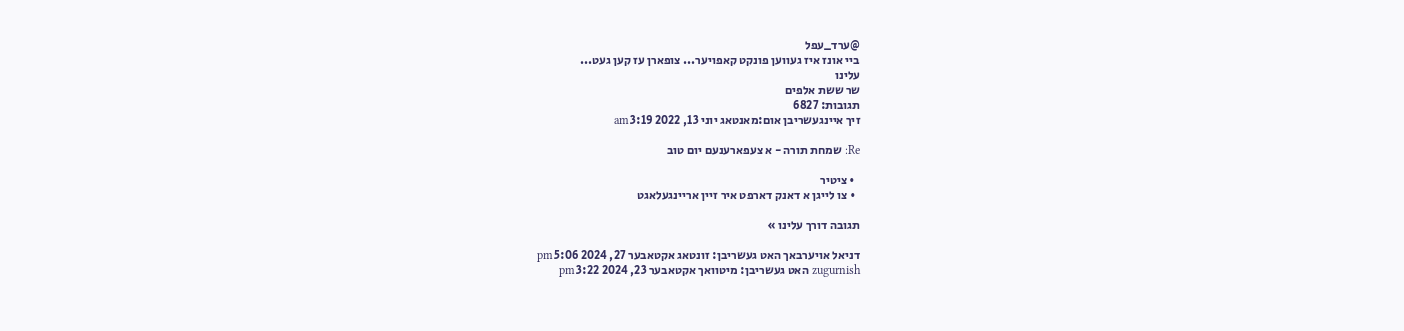@ערד_עפל
ביי אונז איז געווען פונקט קאפויער... צופארן עז קען געט...
עלינו
שר ששת אלפים
תגובות: 6827
זיך איינגעשריבן אום:מאנטאג יוני 13, 2022 3:19 am

Re: שמחת תורה - א צעפארענעם יום טוב

  • ציטיר
  • צו לייגן א דאנק דארפט איר זיין אריינגעלאגט

תגובה דורך עלינו »

דניאל אויערבאך האט געשריבן: זונטאג אקטאבער 27, 2024 5:06 pm
zugurnish האט געשריבן: מיטוואך אקטאבער 23, 2024 3:22 pm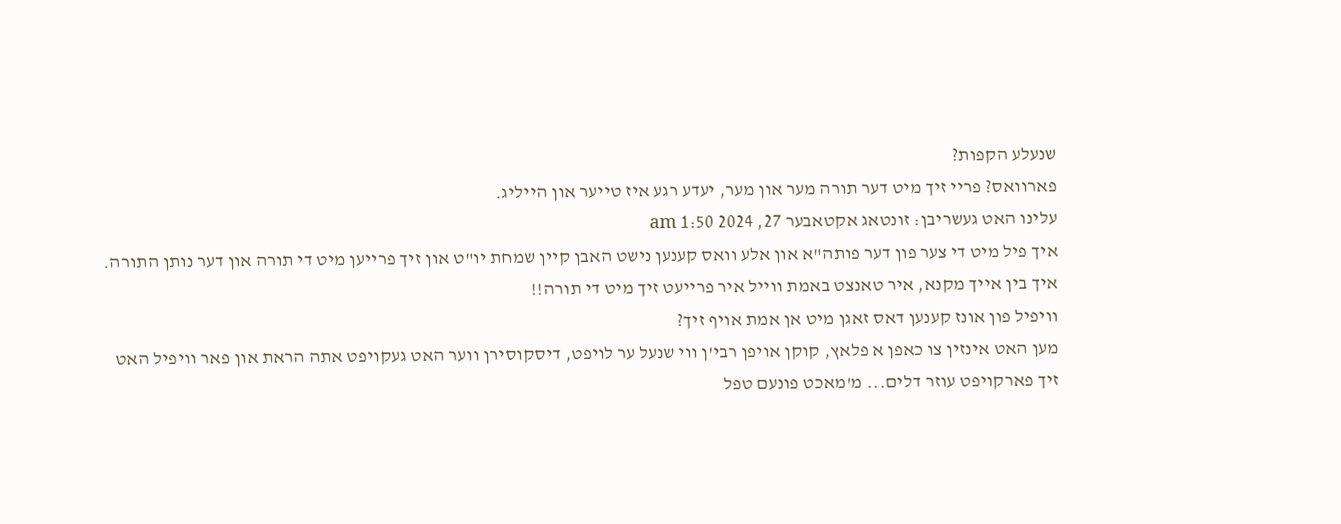שנעלע הקפות?
פארוואס? פריי זיך מיט דער תורה מער און מער, יעדע רגע איז טייער און הייליג.
עלינו האט געשריבן: זונטאג אקטאבער 27, 2024 1:50 am
איך פיל מיט די צער פון דער פותה"א און אלע וואס קענען נישט האבן קיין שמחת יו"ט און זיך פרייען מיט די תורה און דער נותן התורה.
איך בין אייך מקנא, איר טאנצט באמת ווייל איר פרייעט זיך מיט די תורה!!
וויפיל פון אונז קענען דאס זאגן מיט אן אמת אויף זיך?
מען האט אינזין צו כאפן א פלאץ, קוקן אויפן רבי'ן ווי שנעל ער לויפט, דיסקוסירן ווער האט געקויפט אתה הראת און פאר וויפיל האט זיך פארקויפט עוזר דלים... מ'מאכט פונעם טפל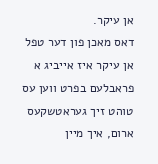אן עיקר.
דאס מאכן פון דער טפל אן עיקר איז אייביג א פראבלעם בפרט ווען עס טוהט זיך געראטשקעס ארום, איך מיין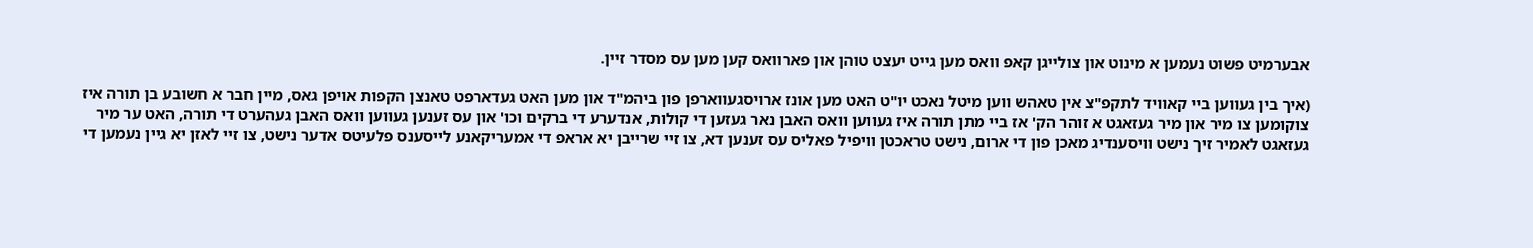אבערמיט פשוט נעמען א מינוט און צולייגן קאפ וואס מען גייט יעצט טוהן און פארוואס קען מען עס מסדר זיין.

(איך בין געווען ביי קאוויד לתקפ"צ אין טאהש ווען מיטל נאכט יו"ט האט מען אונז ארויסגעווארפן פון ביהמ"ד און מען האט געדארפט טאנצן הקפות אויפן גאס, מיין חבר א חשובע בן תורה איז צוקומען צו מיר און מיר געזאגט א זוהר הק' אז ביי מתן תורה איז געווען וואס האבן נאר געזען די קולות, אנדערע די ברקים וכו' און עס זענען געווען וואס האבן געהערט די תורה, האט ער מיר געזאגט לאמיר זיך נישט וויסענדיג מאכן פון די ארום, נישט טראכטן וויפיל פאליס עס זענען דא, צו זיי שרייבן יא אראפ די אמעריקאנע לייסענס פלעיטס אדער נישט, צו זיי לאזן יא גיין נעמען די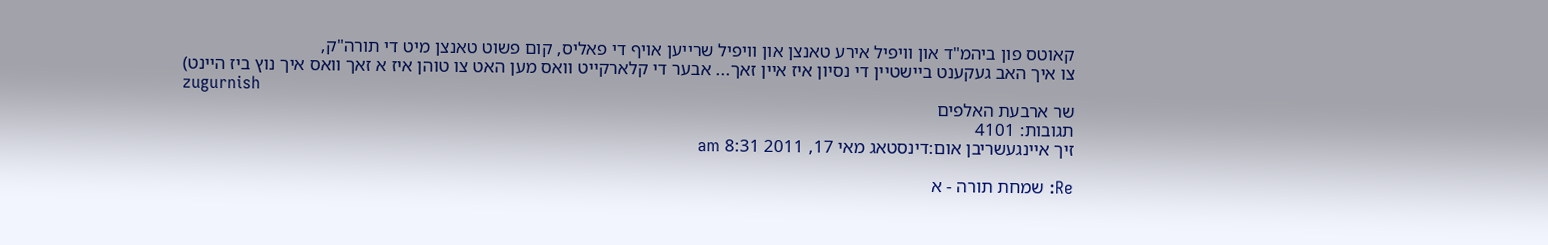קאוטס פון ביהמ"ד און וויפיל אירע טאנצן און וויפיל שרייען אויף די פאליס, קום פשוט טאנצן מיט די תורה"ק,
צו איך האב געקענט ביישטיין די נסיון איז איין זאך... אבער די קלארקייט וואס מען האט צו טוהן איז א זאך וואס איך נוץ ביז היינט)
zugurnish
שר ארבעת האלפים
תגובות: 4101
זיך איינגעשריבן אום:דינסטאג מאי 17, 2011 8:31 am

Re: שמחת תורה - א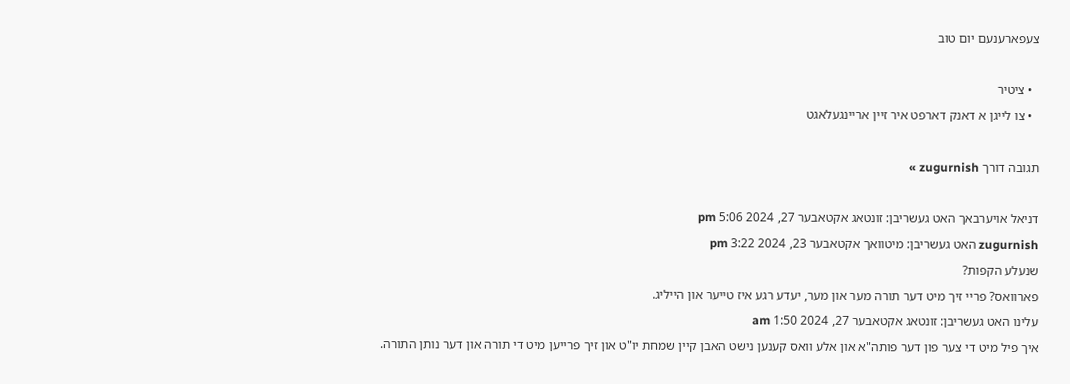צעפארענעם יום טוב

  • ציטיר
  • צו לייגן א דאנק דארפט איר זיין אריינגעלאגט

תגובה דורך zugurnish »

דניאל אויערבאך האט געשריבן: זונטאג אקטאבער 27, 2024 5:06 pm
zugurnish האט געשריבן: מיטוואך אקטאבער 23, 2024 3:22 pm
שנעלע הקפות?
פארוואס? פריי זיך מיט דער תורה מער און מער, יעדע רגע איז טייער און הייליג.
עלינו האט געשריבן: זונטאג אקטאבער 27, 2024 1:50 am
איך פיל מיט די צער פון דער פותה"א און אלע וואס קענען נישט האבן קיין שמחת יו"ט און זיך פרייען מיט די תורה און דער נותן התורה.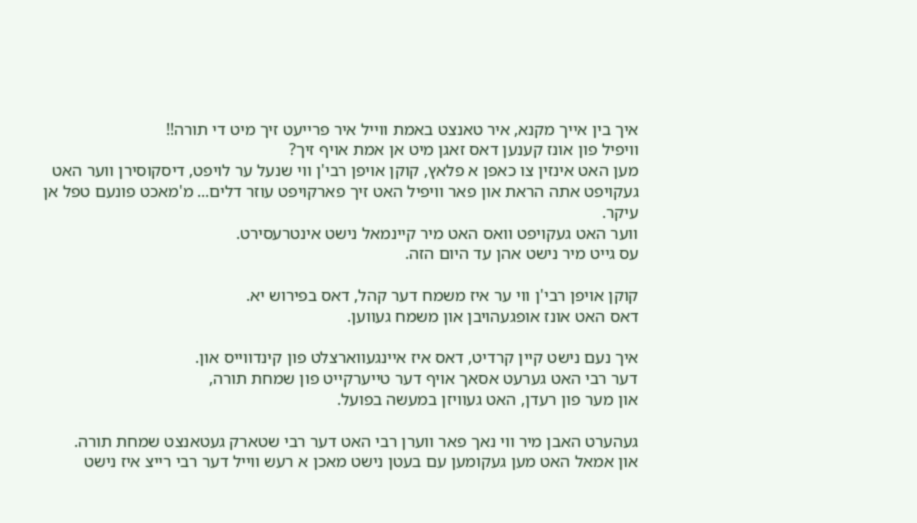איך בין אייך מקנא, איר טאנצט באמת ווייל איר פרייעט זיך מיט די תורה!!
וויפיל פון אונז קענען דאס זאגן מיט אן אמת אויף זיך?
מען האט אינזין צו כאפן א פלאץ, קוקן אויפן רבי'ן ווי שנעל ער לויפט, דיסקוסירן ווער האט געקויפט אתה הראת און פאר וויפיל האט זיך פארקויפט עוזר דלים... מ'מאכט פונעם טפל אן עיקר.
ווער האט געקויפט וואס האט מיר קיינמאל נישט אינטרעסירט.
עס גייט מיר נישט אהן עד היום הזה.

קוקן אויפן רבי'ן ווי ער איז משמח דער קהל, דאס בפירוש יא.
דאס האט אונז אופגעהויבן און משמח געווען.

איך נעם נישט קיין קרדיט, דאס איז איינגעווארצלט פון קינדווייס און.
דער רבי האט גערעט אסאך אויף דער טייערקייט פון שמחת תורה,
און מער פון רעדן, האט געוויזן במעשה בפועל.

געהערט האבן מיר ווי נאך פאר ווערן רבי האט דער רבי שטארק געטאנצט שמחת תורה.
און אמאל האט מען געקומען עם בעטן נישט מאכן א רעש ווייל דער רבי רייצ איז נישט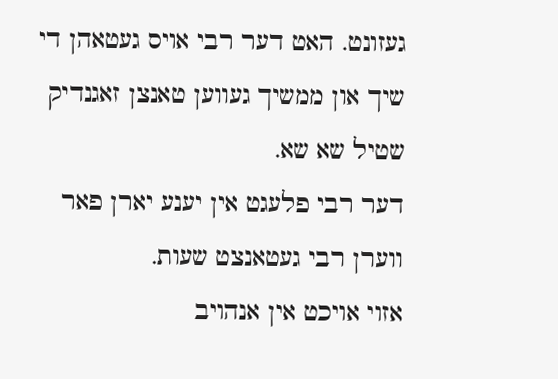געזונט. האט דער רבי אויס געטאהן די שיך און ממשיך געווען טאנצן זאגנדיק שטיל שא שא.
דער רבי פלעגט אין יענע יארן פאר ווערן רבי געטאנצט שעות.
אזוי אויכט אין אנהויב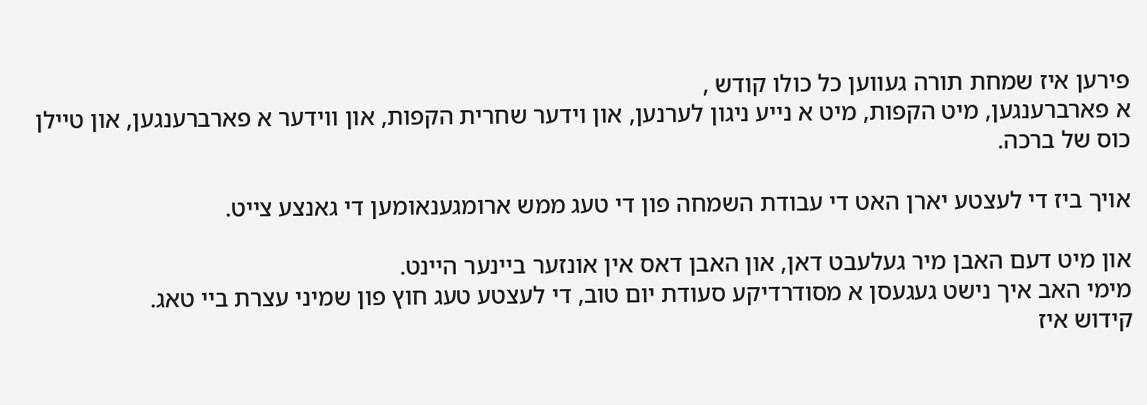פירען איז שמחת תורה געווען כל כולו קודש ,
א פארברענגען, מיט הקפות, מיט א נייע ניגון לערנען, און וידער שחרית הקפות, און ווידער א פארברענגען, און טיילן כוס של ברכה.

אויך ביז די לעצטע יארן האט די עבודת השמחה פון די טעג ממש ארומגענאומען די גאנצע צייט.

און מיט דעם האבן מיר געלעבט דאן, און האבן דאס אין אונזער ביינער היינט.
מימי האב איך נישט געגעסן א מסודרדיקע סעודת יום טוב, די לעצטע טעג חוץ פון שמיני עצרת ביי טאג.
קידוש איז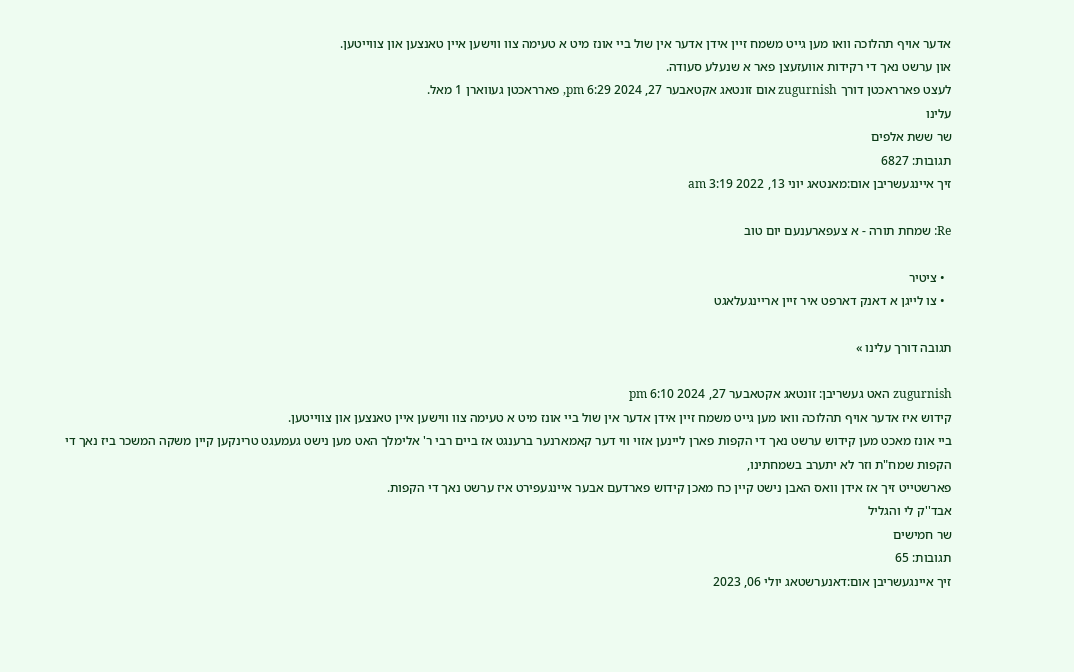אדער אויף תהלוכה וואו מען גייט משמח זיין אידן אדער אין שול ביי אונז מיט א טעימה צוו ווישען איין טאנצען און צווייטען.
און ערשט נאך די רקידות אוועזעצן פאר א שנעלע סעודה.
לעצט פארראכטן דורך zugurnish אום זונטאג אקטאבער 27, 2024 6:29 pm, פארראכטן געווארן 1 מאל.
עלינו
שר ששת אלפים
תגובות: 6827
זיך איינגעשריבן אום:מאנטאג יוני 13, 2022 3:19 am

Re: שמחת תורה - א צעפארענעם יום טוב

  • ציטיר
  • צו לייגן א דאנק דארפט איר זיין אריינגעלאגט

תגובה דורך עלינו »

zugurnish האט געשריבן: זונטאג אקטאבער 27, 2024 6:10 pm
קידוש איז אדער אויף תהלוכה וואו מען גייט משמח זיין אידן אדער אין שול ביי אונז מיט א טעימה צוו ווישען איין טאנצען און צווייטען.
ביי אונז מאכט מען קידוש ערשט נאך די הקפות פארן ליינען אזוי ווי דער קאמארנער ברענגט אז ביים רבי ר' אלימלך האט מען נישט געמעגט טרינקען קיין משקה המשכר ביז נאך די הקפות שמח"ת וזר לא יתערב בשמחתינו,
פארשטייט זיך אז אידן וואס האבן נישט קיין כח מאכן קידוש פארדעם אבער איינגעפירט איז ערשט נאך די הקפות.
אבד''ק לי והגליל
שר חמישים
תגובות: 65
זיך איינגעשריבן אום:דאנערשטאג יולי 06, 2023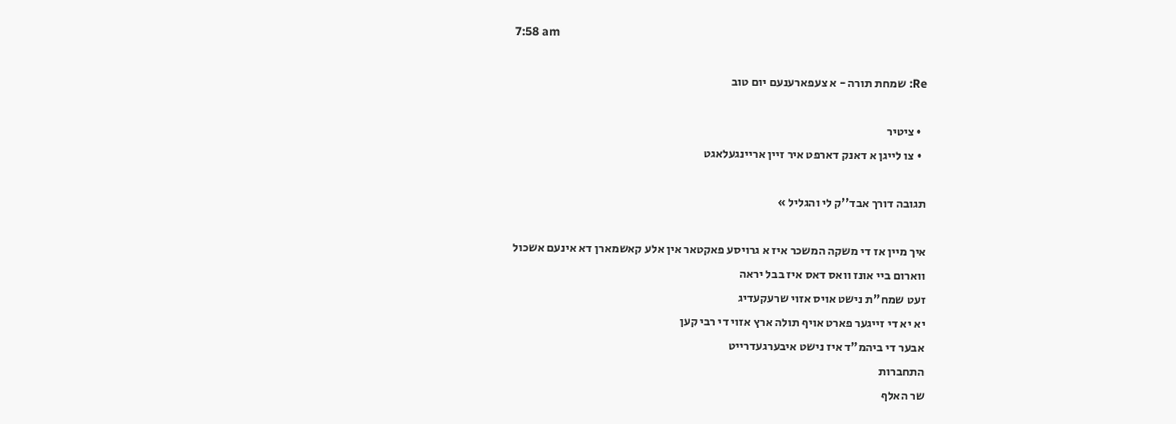7:58 am

Re: שמחת תורה - א צעפארענעם יום טוב

  • ציטיר
  • צו לייגן א דאנק דארפט איר זיין אריינגעלאגט

תגובה דורך אבד''ק לי והגליל »

איך מיין אז די משקה המשכר איז א גרויסע פאקטאר אין אלע קאשמארן דא אינעם אשכול
ווארום ביי אונז וואס דאס איז בבל יראה
זעט שמח"ת נישט אויס אזוי שרעקעדיג
יא יא די זייגער פארט אויף תולה ארץ אזוי די רבי קען
אבער די ביהמ"ד איז נישט איבערגעדרייט
התחברות
שר האלף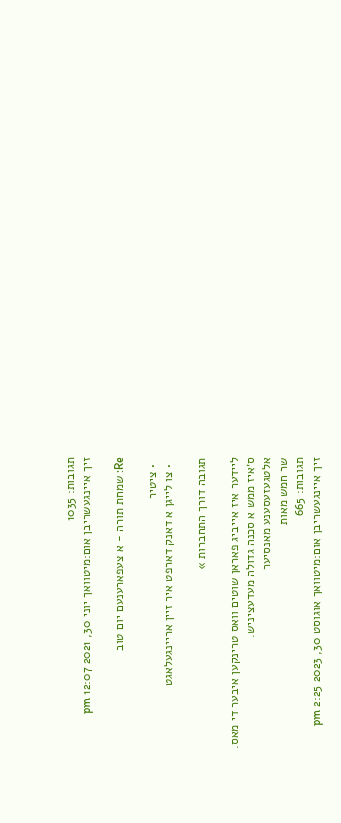תגובות: 1035
זיך איינגעשריבן אום:מיטוואך יוני 30, 2021 12:07 pm

Re: שמחת תורה - א צעפארענעם יום טוב

  • ציטיר
  • צו לייגן א דאנק דארפט איר זיין אריינגעלאגט

תגובה דורך התחברות »

ליידער איז אייביג פאראן שוטים וואס טרינקען איבער די מאס.
ס׳איז ממש א סכנה גדולה מעדעציניש.
אלטגעזעסענע מאנסיער
שר חמש מאות
תגובות: 665
זיך איינגעשריבן אום:מיטוואך אוגוסט 30, 2023 2:25 pm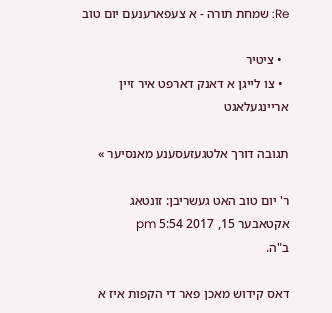Re: שמחת תורה - א צעפארענעם יום טוב

  • ציטיר
  • צו לייגן א דאנק דארפט איר זיין אריינגעלאגט

תגובה דורך אלטגעזעסענע מאנסיער »

ר' יום טוב האט געשריבן: זונטאג אקטאבער 15, 2017 5:54 pm
ב"ה.

דאס קידוש מאכן פאר די הקפות איז א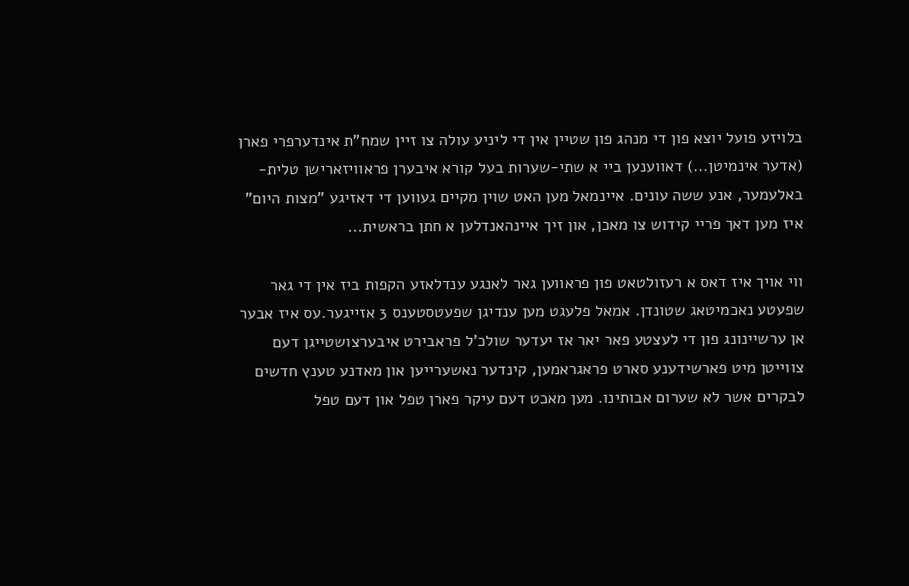בלויזע פועל יוצא פון די מנהג פון שטיין אין די ליניע עולה צו זיין שמח"ת אינדערפרי פארן (אדער אינמיטן...) דאווענען ביי א שתי-שערות בעל קורא איבערן פראוויזארישן טלית-באלעמער, אנע ששה עונים. איינמאל מען האט שוין מקיים געווען די דאזיגע "מצות היום" איז מען דאך פריי קידוש צו מאכן, און זיך איינהאנדלען א חתן בראשית...

ווי אויך איז דאס א רעזולטאט פון פראווען גאר לאנגע ענדלאזע הקפות ביז אין די גאר שפעטע נאכמיטאג שטונדן. אמאל פלעגט מען ענדיגן שפעטסטענס 3 אזייגער.עס איז אבער אן ערשיינונג פון די לעצטע פאר יאר אז יעדער שולכ'ל פראבירט איבערצושטייגן דעם צווייטן מיט פארשידענע סארט פראגראמען, קינדער נאשערייען און מאדנע טענץ חדשים לבקרים אשר לא שערום אבותינו. מען מאכט דעם עיקר פארן טפל און דעם טפל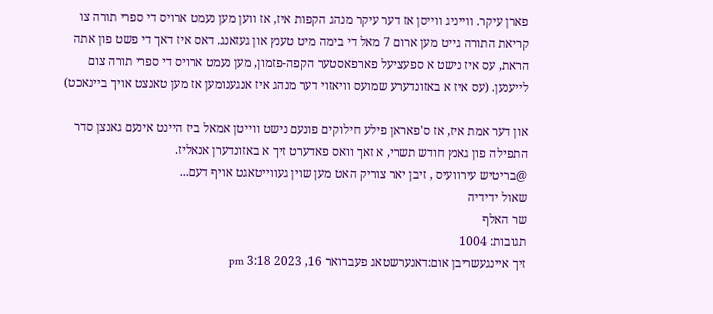פארן עיקר. ווייניג ווייסן אז דער עיקר מנהג הקפות איז, אז ווען מען נעמט ארויס די ספרי תורה צו קריאת התורה גייט מען ארום 7 מאל די בימה מיט טענץ און געזאנג. דאס איז דאך די פשט פון אתה הראת, עס איז נישט א ספעציעל פארפאסטער הקפה-פזמון, מען נעמט ארויס די ספרי תורה צום לייענען. (עס איז א באזונדערע שמועס וויאזוי דער מנהג איז אנגענומען אז מען טאנצט אויך ביינאכט)

און דער אמת איז, אז ס'פאראן פילע חילוקים פונעם נישט ווייטן אמאל ביז היינט אינעם גאנצן סדר התפילה פון גאנץ חודש תשרי, א זאך וואס פאדערט זיך א באזונדערן אנאליז.
@בריטיש עירוועיס , זיבן יאר צוריק האט מען שוין געווייטאגט אויף דעם...
שאול ידידיה
שר האלף
תגובות: 1004
זיך איינגעשריבן אום:דאנערשטאג פעברואר 16, 2023 3:18 pm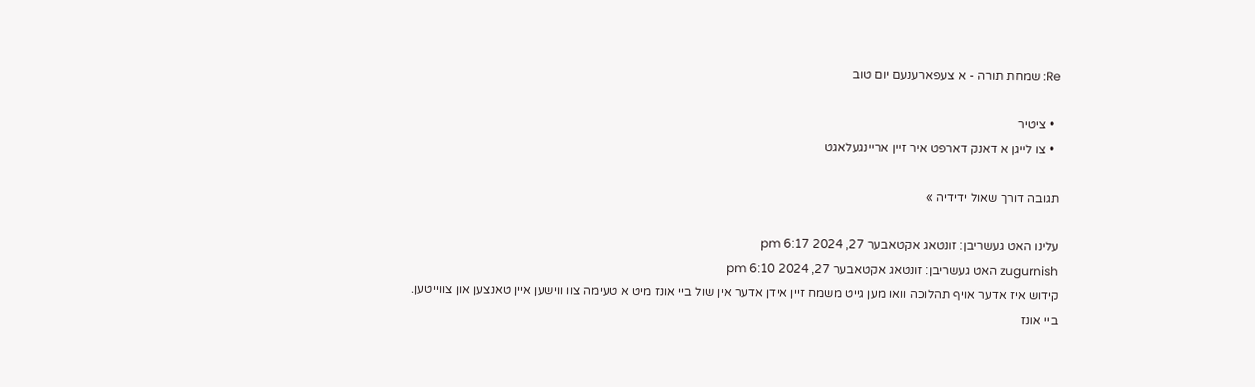Re: שמחת תורה - א צעפארענעם יום טוב

  • ציטיר
  • צו לייגן א דאנק דארפט איר זיין אריינגעלאגט

תגובה דורך שאול ידידיה »

עלינו האט געשריבן: זונטאג אקטאבער 27, 2024 6:17 pm
zugurnish האט געשריבן: זונטאג אקטאבער 27, 2024 6:10 pm
קידוש איז אדער אויף תהלוכה וואו מען גייט משמח זיין אידן אדער אין שול ביי אונז מיט א טעימה צוו ווישען איין טאנצען און צווייטען.
ביי אונז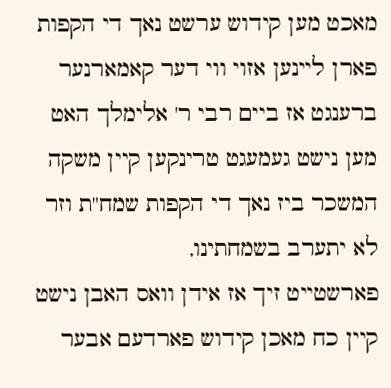מאכט מען קידוש ערשט נאך די הקפות פארן ליינען אזוי ווי דער קאמארנער ברענגט אז ביים רבי ר' אלימלך האט מען נישט געמעגט טרינקען קיין משקה המשכר ביז נאך די הקפות שמח"ת וזר לא יתערב בשמחתינו,
פארשטייט זיך אז אידן וואס האבן נישט קיין כח מאכן קידוש פארדעם אבער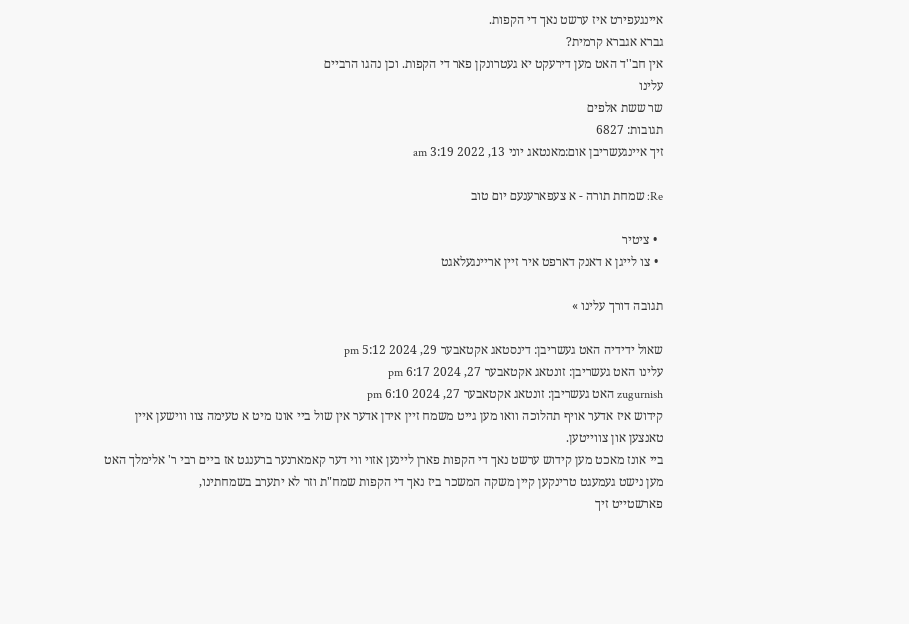איינגעפירט איז ערשט נאך די הקפות.
גברא אגברא קרמית?
אין חב''ד האט מען דירעקט יא געטרונקן פאר די הקפות. וכן נהגו הרביים
עלינו
שר ששת אלפים
תגובות: 6827
זיך איינגעשריבן אום:מאנטאג יוני 13, 2022 3:19 am

Re: שמחת תורה - א צעפארענעם יום טוב

  • ציטיר
  • צו לייגן א דאנק דארפט איר זיין אריינגעלאגט

תגובה דורך עלינו »

שאול ידידיה האט געשריבן: דינסטאג אקטאבער 29, 2024 5:12 pm
עלינו האט געשריבן: זונטאג אקטאבער 27, 2024 6:17 pm
zugurnish האט געשריבן: זונטאג אקטאבער 27, 2024 6:10 pm
קידוש איז אדער אויף תהלוכה וואו מען גייט משמח זיין אידן אדער אין שול ביי אונז מיט א טעימה צוו ווישען איין טאנצען און צווייטען.
ביי אונז מאכט מען קידוש ערשט נאך די הקפות פארן ליינען אזוי ווי דער קאמארנער ברענגט אז ביים רבי ר' אלימלך האט מען נישט געמעגט טרינקען קיין משקה המשכר ביז נאך די הקפות שמח"ת וזר לא יתערב בשמחתינו,
פארשטייט זיך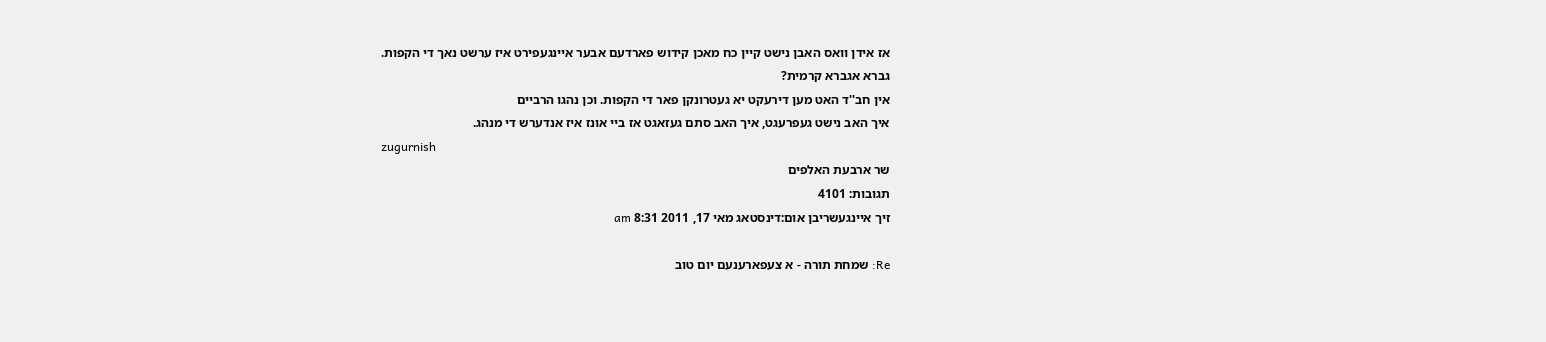אז אידן וואס האבן נישט קיין כח מאכן קידוש פארדעם אבער איינגעפירט איז ערשט נאך די הקפות.
גברא אגברא קרמית?
אין חב''ד האט מען דירעקט יא געטרונקן פאר די הקפות. וכן נהגו הרביים
איך האב נישט געפרעגט, איך האב סתם געזאגט אז ביי אונז איז אנדערש די מנהג.
zugurnish
שר ארבעת האלפים
תגובות: 4101
זיך איינגעשריבן אום:דינסטאג מאי 17, 2011 8:31 am

Re: שמחת תורה - א צעפארענעם יום טוב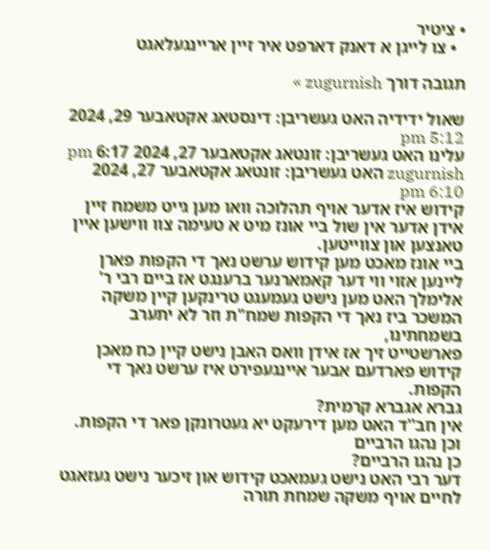• ציטיר
  • צו לייגן א דאנק דארפט איר זיין אריינגעלאגט

תגובה דורך zugurnish »

שאול ידידיה האט געשריבן: דינסטאג אקטאבער 29, 2024 5:12 pm
עלינו האט געשריבן: זונטאג אקטאבער 27, 2024 6:17 pm
zugurnish האט געשריבן: זונטאג אקטאבער 27, 2024 6:10 pm
קידוש איז אדער אויף תהלוכה וואו מען גייט משמח זיין אידן אדער אין שול ביי אונז מיט א טעימה צוו ווישען איין טאנצען און צווייטען.
ביי אונז מאכט מען קידוש ערשט נאך די הקפות פארן ליינען אזוי ווי דער קאמארנער ברענגט אז ביים רבי ר' אלימלך האט מען נישט געמעגט טרינקען קיין משקה המשכר ביז נאך די הקפות שמח"ת וזר לא יתערב בשמחתינו,
פארשטייט זיך אז אידן וואס האבן נישט קיין כח מאכן קידוש פארדעם אבער איינגעפירט איז ערשט נאך די הקפות.
גברא אגברא קרמית?
אין חב''ד האט מען דירעקט יא געטרונקן פאר די הקפות. וכן נהגו הרביים
כן נהגו הרביים?
דער רבי האט נישט געמאכט קידוש און זיכער נישט געזאגט לחיים אויף משקה שמחת תורה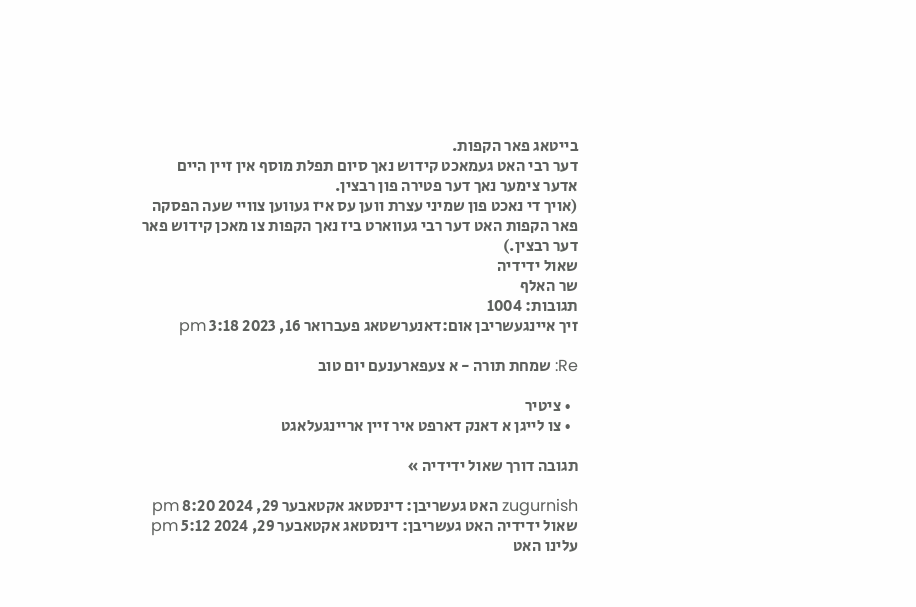בייטאג פאר הקפות.
דער רבי האט געמאכט קידוש נאך סיום תפלת מוסף אין זיין היים אדער צימער נאך דער פטירה פון רבצין.
(אויך די נאכט פון שמיני עצרת ווען עס איז געווען צוויי שעה הפסקה פאר הקפות האט דער רבי געווארט ביז נאך הקפות צו מאכן קידוש פאר דער רבצין.)
שאול ידידיה
שר האלף
תגובות: 1004
זיך איינגעשריבן אום:דאנערשטאג פעברואר 16, 2023 3:18 pm

Re: שמחת תורה - א צעפארענעם יום טוב

  • ציטיר
  • צו לייגן א דאנק דארפט איר זיין אריינגעלאגט

תגובה דורך שאול ידידיה »

zugurnish האט געשריבן: דינסטאג אקטאבער 29, 2024 8:20 pm
שאול ידידיה האט געשריבן: דינסטאג אקטאבער 29, 2024 5:12 pm
עלינו האט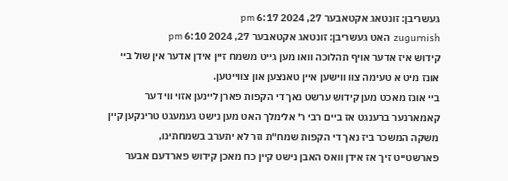געשריבן: זונטאג אקטאבער 27, 2024 6:17 pm
zugurnish האט געשריבן: זונטאג אקטאבער 27, 2024 6:10 pm
קידוש איז אדער אויף תהלוכה וואו מען גייט משמח זיין אידן אדער אין שול ביי אונז מיט א טעימה צוו ווישען איין טאנצען און צווייטען.
ביי אונז מאכט מען קידוש ערשט נאך די הקפות פארן ליינען אזוי ווי דער קאמארנער ברענגט אז ביים רבי ר' אלימלך האט מען נישט געמעגט טרינקען קיין משקה המשכר ביז נאך די הקפות שמח"ת וזר לא יתערב בשמחתינו,
פארשטייט זיך אז אידן וואס האבן נישט קיין כח מאכן קידוש פארדעם אבער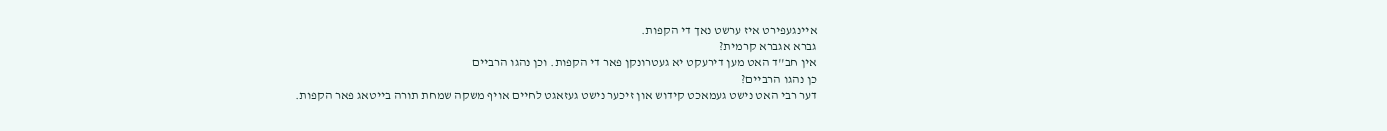איינגעפירט איז ערשט נאך די הקפות.
גברא אגברא קרמית?
אין חב''ד האט מען דירעקט יא געטרונקן פאר די הקפות. וכן נהגו הרביים
כן נהגו הרביים?
דער רבי האט נישט געמאכט קידוש און זיכער נישט געזאגט לחיים אויף משקה שמחת תורה בייטאג פאר הקפות.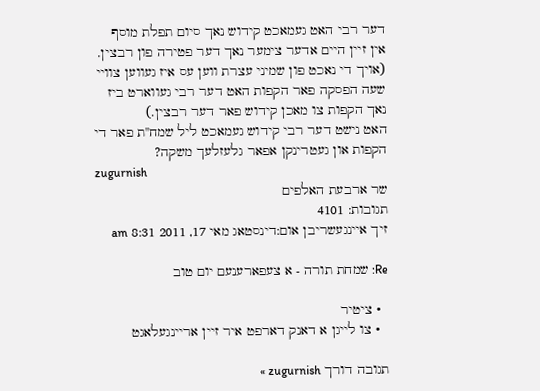דער רבי האט געמאכט קידוש נאך סיום תפלת מוסף אין זיין היים אדער צימער נאך דער פטירה פון רבצין.
(אויך די נאכט פון שמיני עצרת ווען עס איז געווען צוויי שעה הפסקה פאר הקפות האט דער רבי געווארט ביז נאך הקפות צו מאכן קידוש פאר דער רבצין.)
האט נישט דער רבי קידוש געמאכט ליל שמח''ת פאר די הקפות און געטרינקן אפאר גלעזלעך משקה?
zugurnish
שר ארבעת האלפים
תגובות: 4101
זיך איינגעשריבן אום:דינסטאג מאי 17, 2011 8:31 am

Re: שמחת תורה - א צעפארענעם יום טוב

  • ציטיר
  • צו לייגן א דאנק דארפט איר זיין אריינגעלאגט

תגובה דורך zugurnish »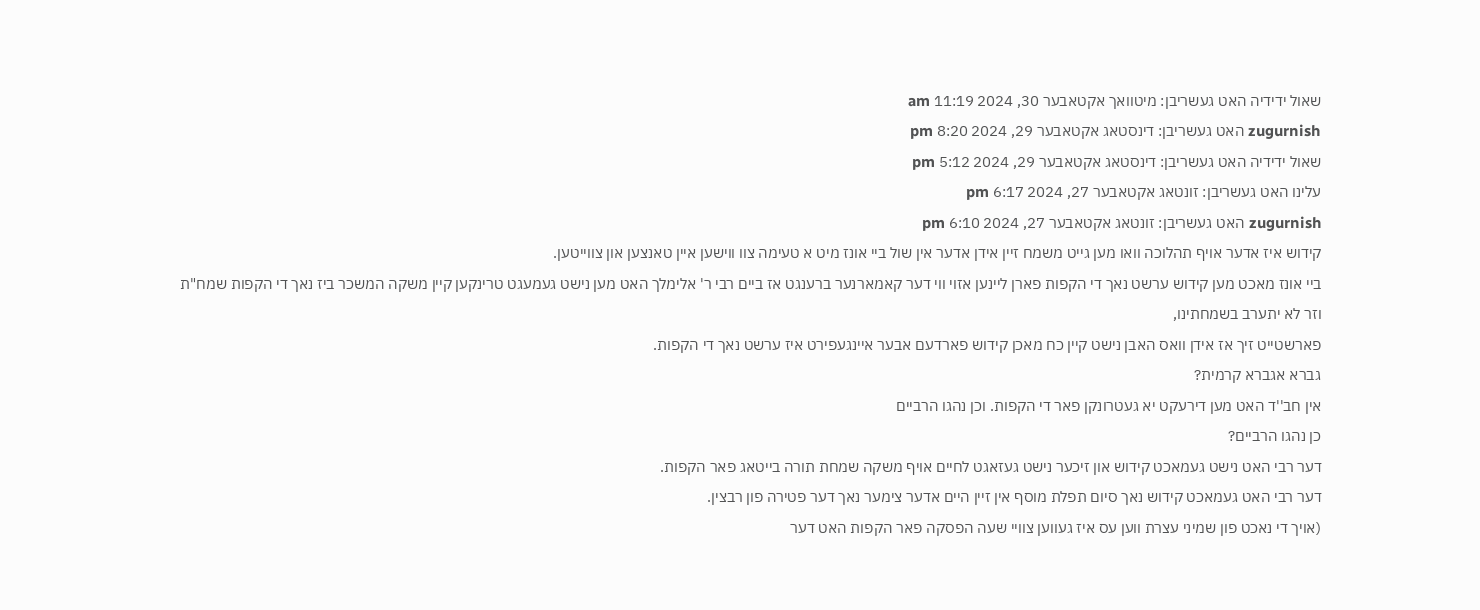שאול ידידיה האט געשריבן: מיטוואך אקטאבער 30, 2024 11:19 am
zugurnish האט געשריבן: דינסטאג אקטאבער 29, 2024 8:20 pm
שאול ידידיה האט געשריבן: דינסטאג אקטאבער 29, 2024 5:12 pm
עלינו האט געשריבן: זונטאג אקטאבער 27, 2024 6:17 pm
zugurnish האט געשריבן: זונטאג אקטאבער 27, 2024 6:10 pm
קידוש איז אדער אויף תהלוכה וואו מען גייט משמח זיין אידן אדער אין שול ביי אונז מיט א טעימה צוו ווישען איין טאנצען און צווייטען.
ביי אונז מאכט מען קידוש ערשט נאך די הקפות פארן ליינען אזוי ווי דער קאמארנער ברענגט אז ביים רבי ר' אלימלך האט מען נישט געמעגט טרינקען קיין משקה המשכר ביז נאך די הקפות שמח"ת וזר לא יתערב בשמחתינו,
פארשטייט זיך אז אידן וואס האבן נישט קיין כח מאכן קידוש פארדעם אבער איינגעפירט איז ערשט נאך די הקפות.
גברא אגברא קרמית?
אין חב''ד האט מען דירעקט יא געטרונקן פאר די הקפות. וכן נהגו הרביים
כן נהגו הרביים?
דער רבי האט נישט געמאכט קידוש און זיכער נישט געזאגט לחיים אויף משקה שמחת תורה בייטאג פאר הקפות.
דער רבי האט געמאכט קידוש נאך סיום תפלת מוסף אין זיין היים אדער צימער נאך דער פטירה פון רבצין.
(אויך די נאכט פון שמיני עצרת ווען עס איז געווען צוויי שעה הפסקה פאר הקפות האט דער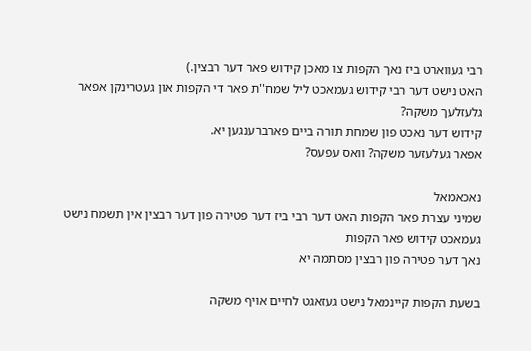רבי געווארט ביז נאך הקפות צו מאכן קידוש פאר דער רבצין.)
האט נישט דער רבי קידוש געמאכט ליל שמח''ת פאר די הקפות און געטרינקן אפאר גלעזלעך משקה?
קידוש דער נאכט פון שמחת תורה ביים פארברענגען יא.
אפאר געלעזער משקה? וואס עפעס?

נאכאמאל
שמיני עצרת פאר הקפות האט דער רבי ביז דער פטירה פון דער רבצין אין תשמח נישט געמאכט קידוש פאר הקפות
נאך דער פטירה פון רבצין מסתמה יא

בשעת הקפות קיינמאל נישט געזאגט לחיים אויף משקה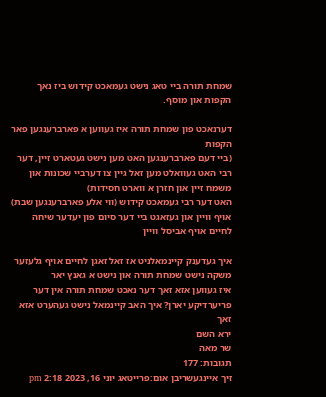שמחת תורה ביי טאג נישט געמאכט קידוש ביז נאך הקפות און מוסף.

דערנאכט פון שמחת תורה איז געווען א פארברענגען פאר הקפות
(ביי דעם פארברענגען האט מען נישט געטארט זיין, דער רבי האט געוואלט מען זאל גיין צו דערביי שכונות און משמח זיין און חזרן א ווארט חסידות)
האט דער רבי געמאכט קידוש (ווי אלע פארברענגען שבת) אויף וויין און געזאגט ביי דער סיום פון יעדער שיחה לחיים אויף אביסל וויין

איך געדענק קיינמאלניט אז זאל זאגן לחיים אויף גלעזער משקה נישט שמחת תורה און נישט א גאנץ יאר
איז געווען אזא זאך דער נאכט שמחת תורה אין דער פריערדיקע יארן? איך האב קיינמאל נישט געהערט אזא זאך
ירא השם
שר מאה
תגובות: 177
זיך איינגעשריבן אום:פרייטאג יוני 16, 2023 2:18 pm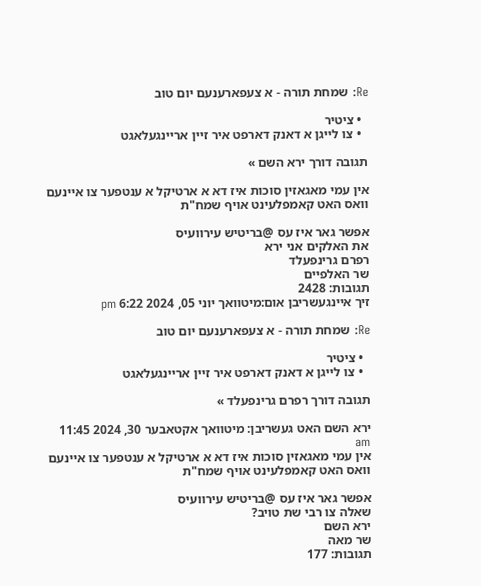Re: שמחת תורה - א צעפארענעם יום טוב

  • ציטיר
  • צו לייגן א דאנק דארפט איר זיין אריינגעלאגט

תגובה דורך ירא השם »

אין עמי מאגאזין סוכות איז דא א ארטיקל א ענטפער צו איינעם וואס האט קאמפלעינט אויף שמח"ת

אפשר גאר איז עס @בריטיש עירוועיס
את האלקים אני ירא
רפרם גרינפעלד
שר האלפיים
תגובות: 2428
זיך איינגעשריבן אום:מיטוואך יוני 05, 2024 6:22 pm

Re: שמחת תורה - א צעפארענעם יום טוב

  • ציטיר
  • צו לייגן א דאנק דארפט איר זיין אריינגעלאגט

תגובה דורך רפרם גרינפעלד »

ירא השם האט געשריבן: מיטוואך אקטאבער 30, 2024 11:45 am
אין עמי מאגאזין סוכות איז דא א ארטיקל א ענטפער צו איינעם וואס האט קאמפלעינט אויף שמח"ת

אפשר גאר איז עס @בריטיש עירוועיס
שאלה צו רבי שת טויב?
ירא השם
שר מאה
תגובות: 177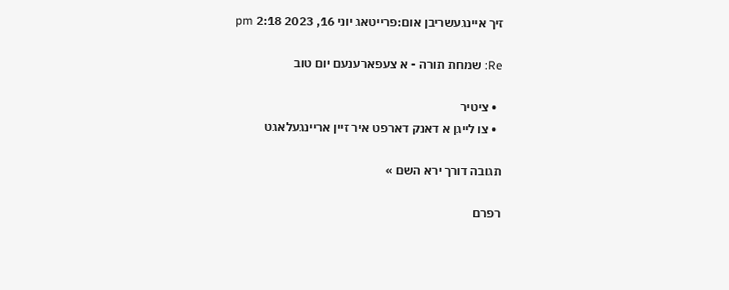זיך איינגעשריבן אום:פרייטאג יוני 16, 2023 2:18 pm

Re: שמחת תורה - א צעפארענעם יום טוב

  • ציטיר
  • צו לייגן א דאנק דארפט איר זיין אריינגעלאגט

תגובה דורך ירא השם »

רפרם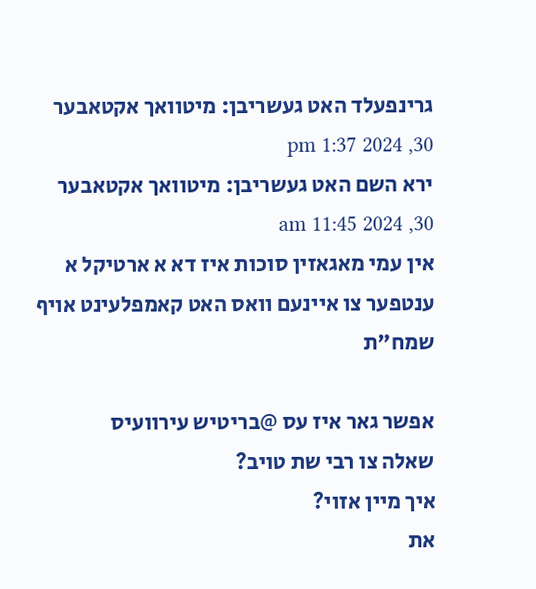גרינפעלד האט געשריבן: מיטוואך אקטאבער 30, 2024 1:37 pm
ירא השם האט געשריבן: מיטוואך אקטאבער 30, 2024 11:45 am
אין עמי מאגאזין סוכות איז דא א ארטיקל א ענטפער צו איינעם וואס האט קאמפלעינט אויף שמח"ת

אפשר גאר איז עס @בריטיש עירוועיס
שאלה צו רבי שת טויב?
איך מיין אזוי?
את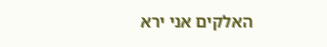האלקים אני ירא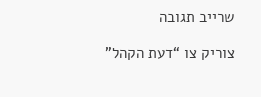שרייב תגובה

צוריק צו “דעת הקהל”